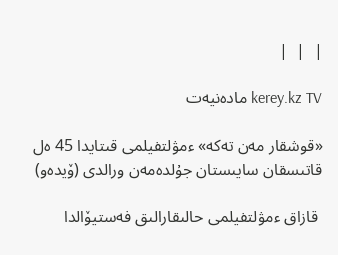|  |  |

kerey.kz TV مادەنيەت

«قوشقار مەن تەكە» ءمۋلتفيلمى قىتايدا 45 ەل قاتىسقان سايىستان جۇلدەمەن ورالدى (ۆيدەو)

 قازاق ءمۋلتفيلمى حالىقارالىق فەستيۆالدا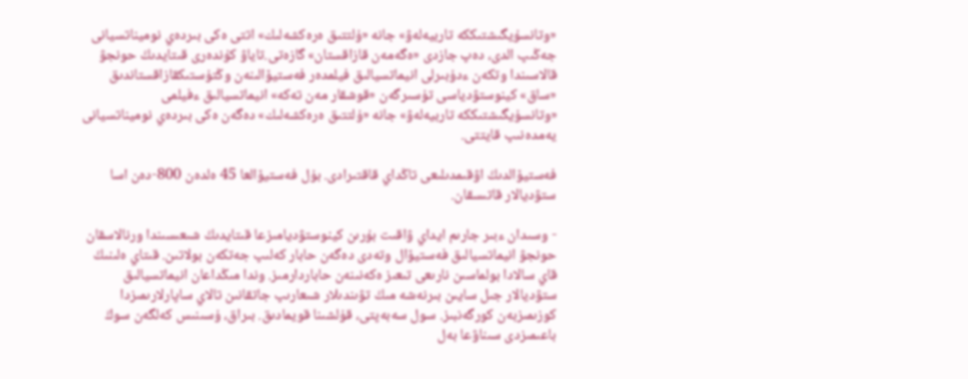«وتانسۇيگىشتىككە تاربيەلەۋ» جانە «ۇلتتىق ەرەكشەلىك» اتتى ەكى بىردەي نوميناتسيانى جەڭىپ الدى، دەپ جازدى «ەگەمەن قازاقستان» گازەتى.تاياۋ كۇندەرى قىتايدىڭ حونجۋ قالاسىندا وتكەن ءدۇبىرلى انيماتسيالىق فيلمدەر فەستيۆالىنەن وڭتۇستىكقازاقستاندىق «ساق» كينوستۋدياسى تۇسىرگەن «قوشقار مەن تەكە» انيماتسيالىق ءفيلمى «وتانسۇيگىشتىككە تاربيەلەۋ» جانە «ۇلتتىق ەرەكشەلىك» دەگەن ەكى بىردەي نوميناتسيانى يەمدەنىپ قايتتى.

فەستيۆالدىڭ اۋقىمدىلىعى تاڭداي قاقتىرادى. بۇل فەستيۆالعا 45 ەلدەن 800-دەن اسا ستۋديالار قاتىسقان.

- وسىدان ءبىر جارىم ايداي ۋاقىت بۇرىن كينوستۋديامىزعا قىتايدىڭ شىعىسىندا ورنالاسقان حونجۋ انيماتسيالىق فەستيۆال وتەدى دەگەن حابار كەلىپ جەتكەن بولاتىن. قىتاي ەلىنىڭ قاي سالادا بولماسىن نارىعى تىعىز ەكەنىنەن حاباردارمىز. وندا مىڭداعان انيماتسيالىق ستۋديالار جىل سايىن بىرنەشە مىڭ تۋىندىلار شىعارىپ جاتقانىن تالاي ساپارلارىمىزدا كوزىمىزبەن كورگەنبىز. سول سەبەپتى، قۇلشىنا قويمادىق. بىراق، ۇسىنىس كەلگەن سوڭ باعىمىزدى سىناۋعا بەل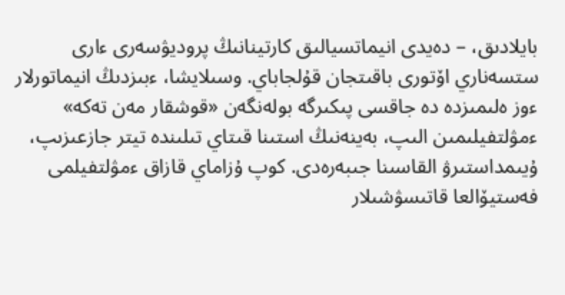بايلادىق، – دەيدى انيماتسيالىق كارتينانىڭ پروديۋسەرى ءارى ستسەناري اۆتورى باقىتجان قۇلجاباي. وسىلايشا، ءبىزدىڭ انيماتورلار ءوز ەلىمىزدە دە جاقسى پىكىرگە بولەنگەن «قوشقار مەن تەكە» ءمۋلتفيلىمىن الىپ، بەينەنىڭ استىنا قىتاي تىلىندە تيتر جازعىزىپ، ۇيىمداستىرۋ القاسىنا جىبەرەدى. كوپ ۇزاماي قازاق ءمۋلتفيلمى فەستيۆالعا قاتىسۋشىلار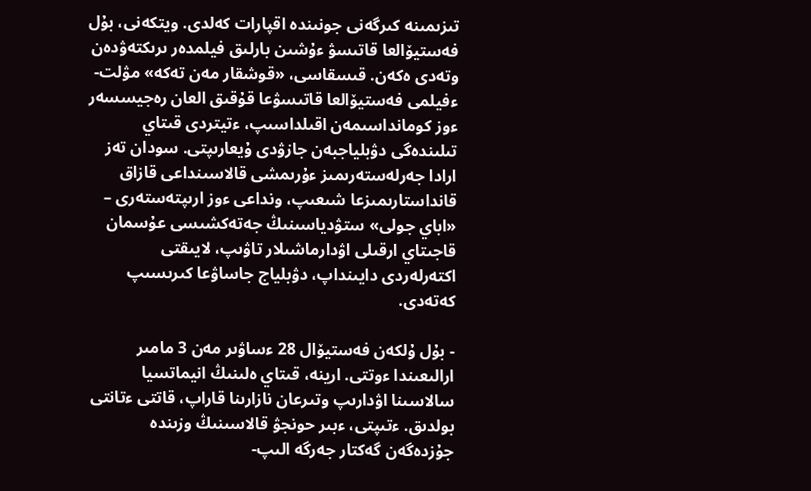تىزىمىنە كىرگەنى جونىندە اقپارات كەلدى. ويتكەنى، بۇل فەستيۆالعا قاتىسۋ ءۇشىن بارلىق فيلمدەر ىرىكتەۋدەن وتەدى ەكەن. قىسقاسى، «قوشقار مەن تەكە» مۋلت-ءفيلمى فەستيۆالعا قاتىسۋعا قۇقىق العان رەجيسسەر ءوز كومانداسىمەن اقىلداسىپ، ءتيتردى قىتاي تىلىندەگى دۋبلياجبەن جازۋدى ۇيعارىپتى. سودان تەز ارادا جەرلەستەرىمىز ءۇرىمشى قالاسىنداعى قازاق قانداستارىمىزعا شىعىپ، ونداعى ءوز ارىپتەستەرى – «اباي جولى» ستۋدياسىنىڭ جەتەكشىسى عۇسمان قاجىتاي ارقىلى اۋدارماشىلار تاۋىپ، لايىقتى اكتەرلەردى دايىنداپ، دۋبلياج جاساۋعا كىرىسىپ كەتەدى.

- بۇل ۇلكەن فەستيۆال 28 ءساۋىر مەن 3 مامىر ارالىعىندا ءوتتى. ارينە، قىتاي ەلىنىڭ انيماتسيا سالاسىنا اۋدارىپ وتىرعان نازارىنا قاراپ، قاتتى ءتانتى بولدىق. ءتىپتى، ءبىر حونجۋ قالاسىنىڭ وزىندە جۇزدەگەن گەكتار جەرگە الىپ-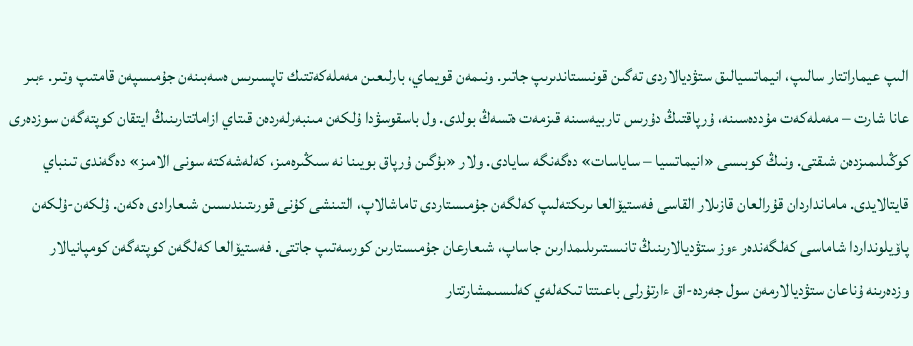الىپ عيماراتتار سالىپ، انيماتسيالىق ستۋديالاردى تەگىن قونىستاندىرىپ جاتىر. ونىمەن قويماي، بارلىعىن مەملەكەتتىك تاپسىرىس ەسەبىنەن جۇمىسپەن قامتىپ وتىر. ءبىر عانا شارت – مەملەكەت مۇددەسىنە، ۇرپاقتىڭ دۇرىس تاربيەسىنە قىزمەت ەتسەڭ بولدى. ول باسقوسۋدا ۇلكەن مىنبەرلەردەن قىتاي ازاماتتارىنىڭ ايتقان كوپتەگەن سوزدەرى كوڭىلىمىزدەن شىقتى. ونىڭ كوبىسى «انيماتسيا – ساياسات» دەگەنگە سايادى. ولار «بۇگىن ۇرپاق بويىنا نە سىڭىرەمىز، كەلەشەكتە سونى الامىز» دەگەندى تىنباي قايتالايدى. مامانداردان قۇرالعان قازىلار القاسى فەستيۆالعا ىرىكتەلىپ كەلگەن جۇمىستاردى تاماشالاپ، التىنشى كۇنى قورىتىندىسىن شىعارادى ەكەن. ۇلكەن-ۇلكەن پاۆيلونداردا شاماسى كەلگەندەر ءوز ستۋديالارىنىڭ تانىستىرىلىمدارىن جاساپ، شىعارعان جۇمىستارىن كورسەتىپ جاتتى. فەستيۆالعا كەلگەن كوپتەگەن كومپانيالار وزدەرىنە ۇناعان ستۋديالارمەن سول جەردە-اق ءارتۇرلى باعىتتا تىكەلەي كەلىسىمشارتتار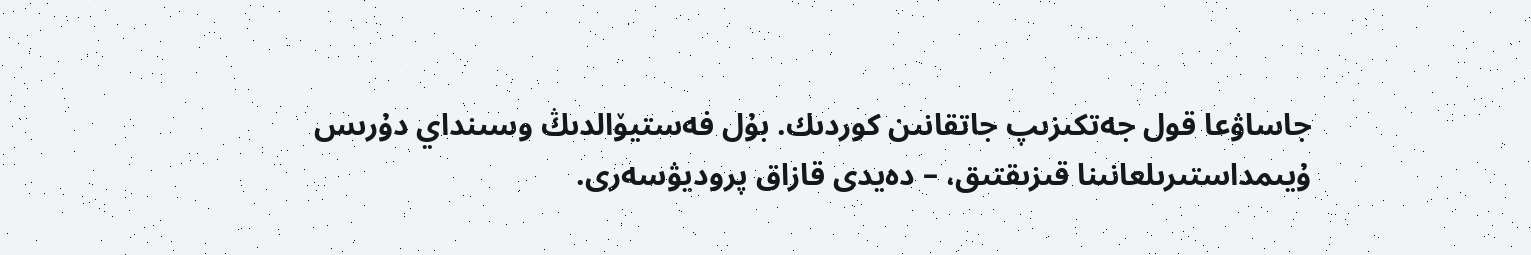جاساۋعا قول جەتكىزىپ جاتقانىن كوردىك. بۇل فەستيۆالدىڭ وسىنداي دۇرىس ۇيىمداستىرىلعانىنا قىزىقتىق، – دەيدى قازاق پروديۋسەرى.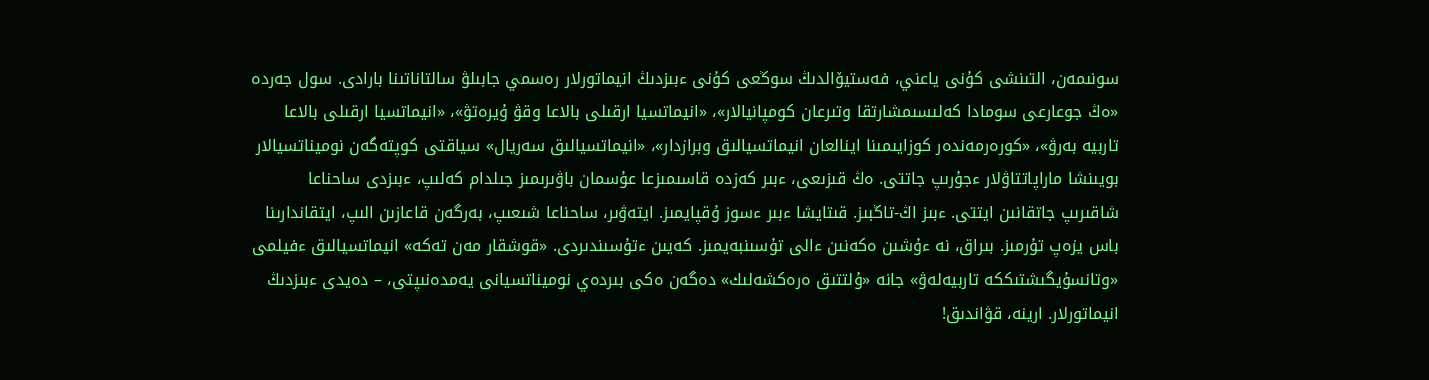سونىمەن، التىنشى كۇنى ياعني، فەستيۆالدىڭ سوڭعى كۇنى ءبىزدىڭ انيماتورلار رەسمي جابىلۋ سالتاناتىنا بارادى. سول جەردە «ەڭ جوعارعى سومادا كەلىسىمشارتقا وتىرعان كومپانيالار»، «انيماتسيا ارقىلى بالاعا وقۋ ۇيرەتۋ»، «انيماتسيا ارقىلى بالاعا تاربيە بەرۋ»، «كورەرمەندەر كوزايىمىنا اينالعان انيماتسيالىق وبرازدار»، «انيماتسيالىق سەريال» سياقتى كوپتەگەن نوميناتسيالار بويىنشا ماراپاتتاۋلار ءجۇرىپ جاتتى. ەڭ قىزىعى، ءبىر كەزدە قاسىمىزعا عۇسمان باۋىرىمىز جىلدام كەلىپ، ءبىزدى ساحناعا شاقىرىپ جاتقانىن ايتتى. ءبىز اڭ-تاڭبىز. قىتايشا ءبىر ءسوز ۇقپايمىز. ايتەۋىر، ساحناعا شىعىپ، بەرگەن قاعازىن الىپ، ايتقاندارىنا باس يزەپ تۇرمىز. بىراق، نە ءۇشىن ەكەنىن ءالى تۇسىنبەيمىز. كەيىن ءتۇسىندىردى. «قوشقار مەن تەكە» انيماتسيالىق ءفيلمى «وتانسۇيگىشتىككە تاربيەلەۋ» جانە «ۇلتتىق ەرەكشەلىك» دەگەن ەكى بىردەي نوميناتسيانى يەمدەنىپتى، – دەيدى ءبىزدىڭ انيماتورلار. ارينە، قۋاندىق!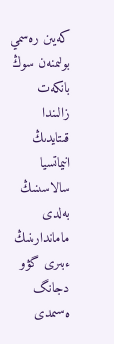كەيىن رەسمي بولىمنەن سوڭ بانكەت زالىندا قىتايدىڭ انيماتسيا سالاسىنىڭ بەلدى ماماندارىنىڭ ءبىرى گۋو دجانگ ەسىمدى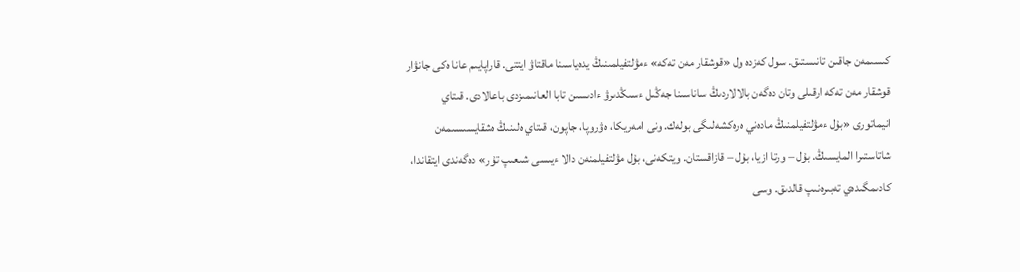كىسىمەن جاقىن تانىستىق. سول كەزدە ول «قوشقار مەن تەكە» ءمۋلتفيلمىنىڭ يدەياسىنا ماقتاۋ ايتتى. قاراپايىم عانا ەكى جانۋار قوشقار مەن تەكە ارقىلى وتان دەگەن بالالاردىڭ ساناسىنا جەڭىل ءسىڭدىرۋ ءادىسىن تابا العانىمىزدى باعالادى. قىتاي انيماتورى «بۇل ءمۋلتفيلمنىڭ مادەني ەرەكشەلىگى بولەك. ونى امەريكا، ەۋروپا، جاپون، قىتاي ەلىنىڭ ەشقايسىسىمەن شاتاستىرا المايسىڭ. بۇل – ورتا ازيا، بۇل – قازاقستان. ويتكەنى، بۇل مۋلتفيلمنەن دالا ءيىسى شىعىپ تۇر» دەگەندى ايتقاندا، كادىمگىدەي تەبىرەنىپ قالدىق. وسى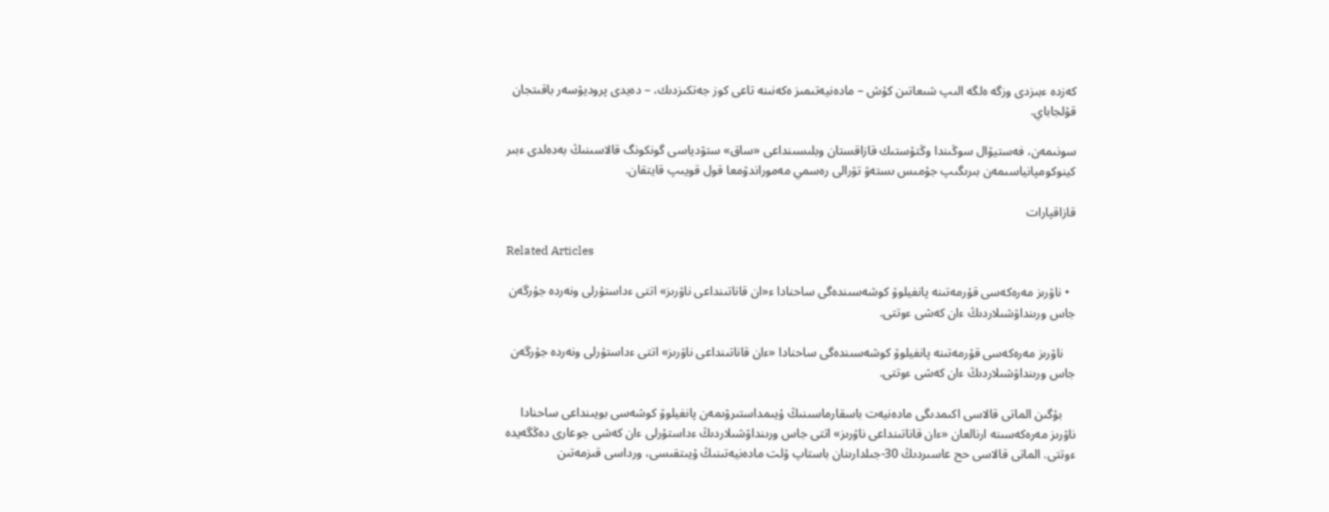كەزدە ءبىزدى وزگە ەلگە الىپ شىعاتىن كۇش – مادەنيەتىمىز ەكەنىنە تاعى كوز جەتكىزدىك، – دەيدى پروديۋسەر باقىتجان قۇلجاباي.

سونىمەن، فەستيۆال سوڭىندا وڭتۇستىك قازاقستان وبلىسىنداعى «ساق» ستۋدياسى گونكونگ قالاسىنىڭ بەدەلدى ءبىر كينوكومپانياسىمەن بىرىگىپ جۇمىس ىستەۋ تۋرالى رەسمي مەموراندۋمعا قول قويىپ قايتقان.

قازاقپارات

Related Articles

  • ناۋرىز مەرەكەسى قۇرمەتىنە پانفيلوۆ كوشەسىندەگى ساحنادا ء«ان قاناتىنداعى ناۋرىز» اتتى ءداستۇرلى ونەردە جۇرگەن جاس ورىنداۋشىلاردىڭ ءان كەشى ءوتتى.

    ناۋرىز مەرەكەسى قۇرمەتىنە پانفيلوۆ كوشەسىندەگى ساحنادا «ءان قاناتىنداعى ناۋرىز» اتتى ءداستۇرلى ونەردە جۇرگەن جاس ورىنداۋشىلاردىڭ ءان كەشى ءوتتى.

    بۇگىن الماتى قالاسى اكىمدىگى مادەنيەت باسقارماسىنىڭ ۇيىمداستىرۋىمەن پانفيلوۆ كوشەسى بويىنداعى ساحنادا ناۋرىز مەرەكەسىنە ارنالعان «ءان قاناتىنداعى ناۋرىز» اتتى جاس ورىنداۋشىلاردىڭ ءداستۇرلى ءان كەشى جوعارى دەڭگەيدە ءوتتى. الماتى قالاسى حح عاسىردىڭ 30-جىلدارىنان باستاپ ۇلت مادەنيەتىنىڭ ۇيىتقىسى، ورداسى قىزمەتىن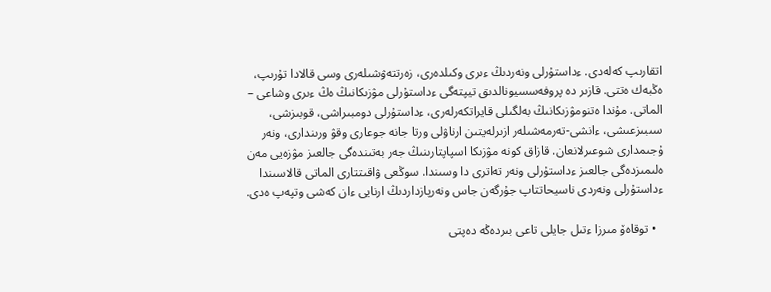اتقارىپ كەلەدى. ءداستۇرلى ونەردىڭ ءىرى وكىلدەرى، زەرتتەۋشىلەرى وسى قالادا تۇرىپ، ەڭبەك ەتتى. قازىر دە پروفەسسيونالدىق تيپتەگى ءداستۇرلى مۋزىكانىڭ ەڭ ءىرى وشاعى – الماتى. مۇندا ەتنومۋزىكانىڭ بەلگىلى قايراتكەرلەرى، ءداستۇرلى دومبىراشى، قوبىزشى، سىبىزعىشى، ءانشى-تەرمەشىلەر ازىرلەيتىن ارناۋلى ورتا جانە جوعارى وقۋ ورىندارى، ونەر ۇجىمدارى شوعىرلانعان. قازاق كونە مۋزىكا اسپاپتارىنىڭ جەر بەتىندەگى جالعىز مۋزەيى مەن ەلىمىزدەگى جالعىز ءداستۇرلى ونەر تەاترى دا وسىندا. سوڭعى ۋاقىتتارى الماتى قالاسىندا ءداستۇرلى ونەردى ناسيحاتتاپ جۇرگەن جاس ونەرپازداردىڭ ارنايى ءان كەشى وتپەپ ەدى.

  • توقاەۆ مىرزا ءتىل جايلى تاعى بىردەڭە دەپتى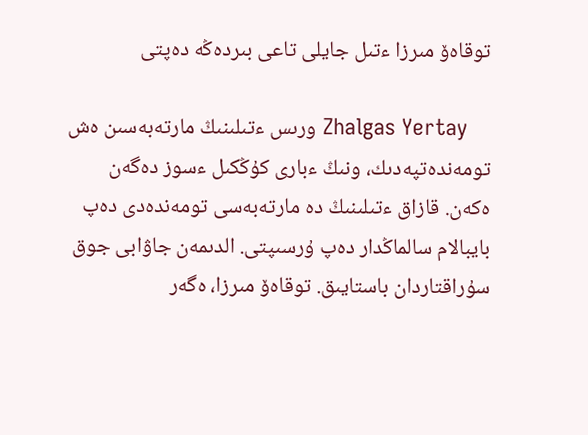توقاەۆ مىرزا ءتىل جايلى تاعى بىردەڭە دەپتى

    Zhalgas Yertay ورىس ءتىلىنىڭ مارتەبەسىن ەش تومەندەتپەدىك، ونىڭ ءبارى كۇڭكىل ءسوز دەگەن ەكەن. قازاق ءتىلىنىڭ دە مارتەبەسى تومەندەدى دەپ بايبالام سالماڭدار دەپ ۇرسىپتى. الدىمەن جاۋابى جوق سۇراقتاردان باستايىق. توقاەۆ مىرزا، ەگەر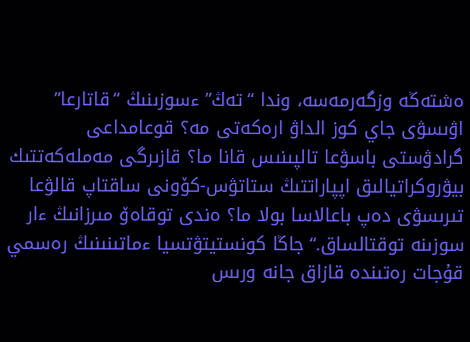ەشتەڭە وزگەرمەسە، وندا “تەڭ” ءسوزىنىڭ “قاتارعا” اۋىسۋى جاي كوز الداۋ ارەكەتى مە؟ قوعامداعى گرادۋستى باسۋعا تالپىنىس قانا ما؟ قازىرگى مەملەكەتتىك بيۋروكراتيالىق اپپاراتتىڭ ستاتۋس-كۆونى ساقتاپ قالۋعا تىرىسۋى دەپ باعالاسا بولا ما؟ ەندى توقاەۆ مىرزانىڭ ءار سوزىنە توقتالساق.“جاڭا كونستيتۋتسيا ءماتىنىنىڭ رەسمي قۇجات رەتىندە قازاق جانە ورىس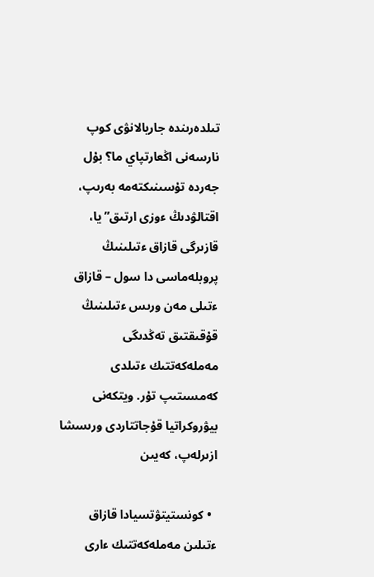تىلدەرىندە جاريالانۋى كوپ نارسەنى اڭعارتپاي ما؟ بۇل جەردە تۇسىنىكتەمە بەرىپ، اقتالۋدىڭ ءوزى ارتىق”يا، قازىرگى قازاق ءتىلىنىڭ پروبلەماسى دا سول – قازاق ءتىلى مەن ورىس ءتىلىنىڭ قۇقىقتىق تەڭدىگى مەملەكەتتىك ءتىلدى كەمسىتىپ تۇر. ويتكەنى بيۋروكراتيا قۇجاتتاردى ورىسشا ازىرلەپ، كەيىن

  • كونستيتۋتسيادا قازاق ءتىلىن مەملەكەتتىك ءارى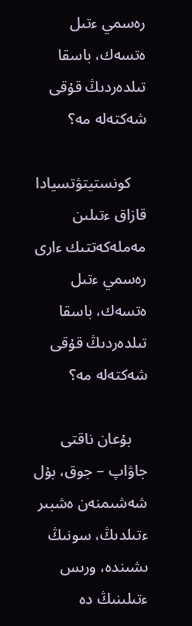رەسمي ءتىل ەتسەك، باسقا تىلدەردىڭ قۇقى شەكتەلە مە؟

    كونستيتۋتسيادا قازاق ءتىلىن مەملەكەتتىك ءارى رەسمي ءتىل ەتسەك، باسقا تىلدەردىڭ قۇقى شەكتەلە مە؟

    بۇعان ناقتى جاۋاپ – جوق، بۇل شەشىمنەن ەشبىر ءتىلدىڭ، سونىڭ ىشىندە، ورىس ءتىلىنىڭ دە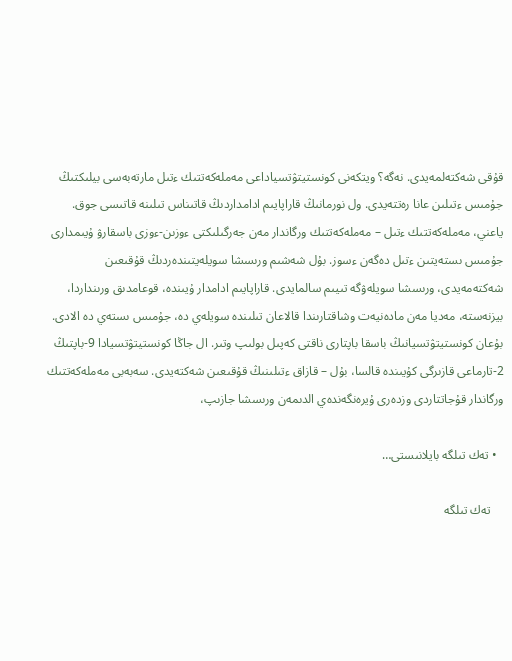قۇقى شەكتەلمەيدى. نەگە؟ ويتكەنى كونستيتۋتسياداعى مەملەكەتتىك ءتىل مارتەبەسى بيلىكتىڭ جۇمىس ءتىلىن عانا رەتتەيدى. ول نورمانىڭ قاراپايىم ادامداردىڭ قاتىناس تىلىنە قاتىسى جوق. ياعني، مەملەكەتتىك ءتىل – مەملەكەتتىك ورگاندار مەن جەرگىلىكتى ءوزىن-ءوزى باسقارۋ ۇيىمدارى جۇمىس ىستەيتىن ءتىل دەگەن ءسوز. بۇل شەشىم ورىسشا سويلەيتىندەردىڭ قۇقىعىن شەكتەمەيدى، ورىسشا سويلەۋگە تىيىم سالمايدى. قاراپايىم ادامدار ۇيىندە، قوعامدىق ورىنداردا، بيزنەستە، مەديا مەن مادەنيەت وشاقتارىندا قالاعان تىلىندە سويلەي دە، جۇمىس ىستەي دە الادى. بۇعان كونستيتۋتسيانىڭ باسقا باپتارى ناقتى كەپىل بولىپ وتىر. ال جاڭا كونستيتۋتسيادا 9-باپتىڭ 2-تارماعى قازىرگى كۇيىندە قالسا، بۇل – قازاق ءتىلىنىڭ قۇقىعىن شەكتەيدى. سەبەبى مەملەكەتتىك ورگاندار قۇجاتتاردى وزدەرى ۇيرەنگەندەي الدىمەن ورىسشا جازىپ،

  • تەك تىلگە بايلانىستى…

    تەك تىلگە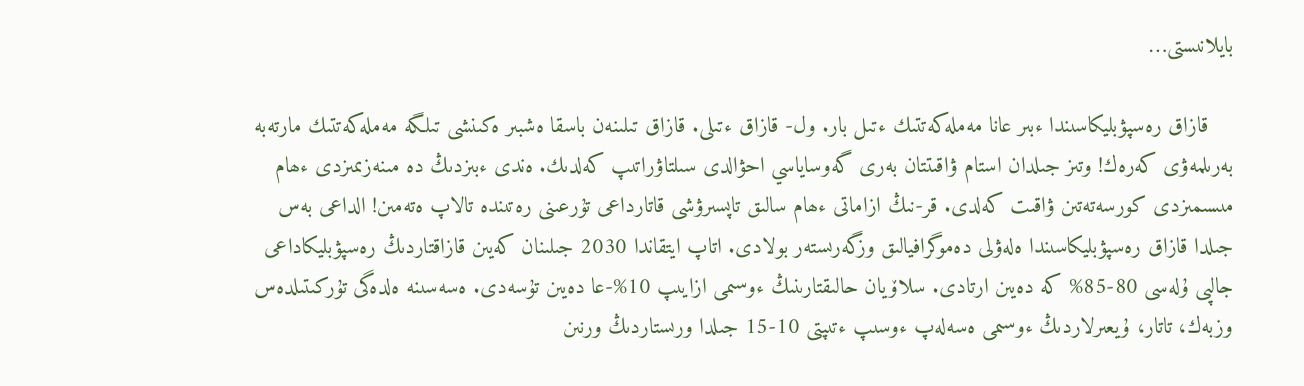بايلانىستى…

    قازاق رەسپۋبليكاسىندا ءبىر عانا مەملەكەتتىك ءتىل بار. ول- قازاق ءتىلى. قازاق تىلىنەن باسقا ەشبىر ەكىنشى تىلگە مەملەكەتتىك مارتەبە بەرىلمەۋى كەرەك! وتىز جىلدان استام ۋاقىتتان بەرى گەوساياسي احۋالدى سىلتاۋراتىپ كەلدىك. ەندى ءبىزدىڭ دە مىنەزىمىزدى ءھام مىسىمىزدى كورسەتەتىن ۋاقىت كەلدى. قر-نىڭ ازاماتى ءھام سالىق تاپسىرۋشى قاتارداعى تۇرعىنى رەتىندە تالاپ ەتەمىن! الداعى بەس جىلدا قازاق رەسپۋبليكاسىندا ەلەۋلى دەموگرافيالىق وزگەرىستەر بولادى. اتاپ ايتقاندا 2030 جىلىنان كەيىن قازاقتاردىڭ رەسپۋبليكاداعى جالپى ۇلەسى 80-85% كە دەيىن ارتادى. سلاۆيان حالىقتارىنىڭ ءوسىمى ازايىپ 10%-عا دەيىن تۇسەدى. ەسەسىنە ەلدەگى تۇركىتىلدەس وزبەك، تاتار، ۇيعىرلاردىڭ ءوسىمى ەسەلەپ ءوسىپ ءتىپتى 10-15 جىلدا ورىستاردىڭ ورنىن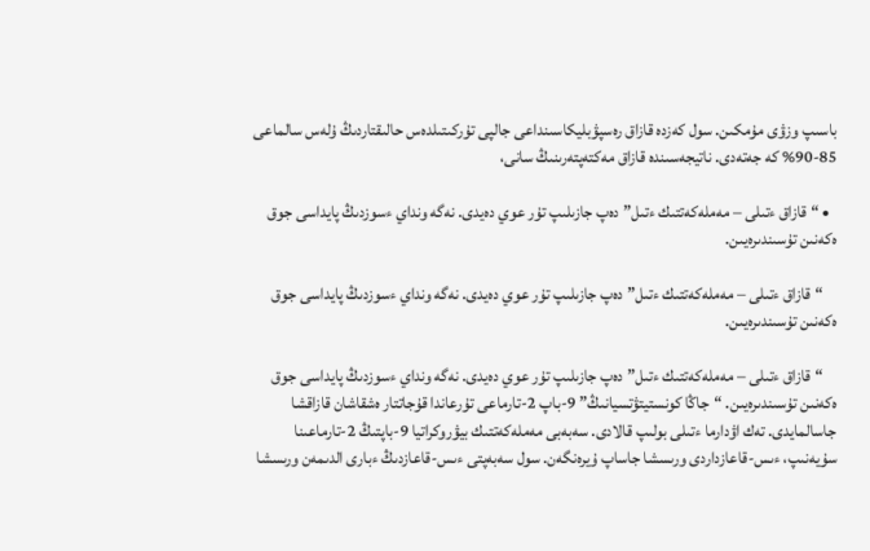باسىپ وزۋى مۇمكىن. سول كەزدە قازاق رەسپۋبليكاسىنداعى جالپى تۇركىتىلدەس حالىقتاردىڭ ۇلەس سالماعى 85-90% كە جەتەدى. ناتيجەسىندە قازاق مەكتەپتەرىنىڭ سانى،

  • “قازاق ءتىلى – مەملەكەتتىك ءتىل” دەپ جازىلىپ تۇر عوي دەيدى. نەگە ونداي ءسوزدىڭ پايداسى جوق ەكەنىن تۇسىندىرەيىن.

    “قازاق ءتىلى – مەملەكەتتىك ءتىل” دەپ جازىلىپ تۇر عوي دەيدى. نەگە ونداي ءسوزدىڭ پايداسى جوق ەكەنىن تۇسىندىرەيىن.

    “قازاق ءتىلى – مەملەكەتتىك ءتىل” دەپ جازىلىپ تۇر عوي دەيدى. نەگە ونداي ءسوزدىڭ پايداسى جوق ەكەنىن تۇسىندىرەيىن. “جاڭا كونستيتۋتسيانىڭ” 9-باپ 2-تارماعى تۇرعاندا قۇجاتتار ەشقاشان قازاقشا جاسالمايدى. تەك اۋدارما ءتىلى بولىپ قالادى. سەبەبى مەملەكەتتىك بيۋروكراتيا 9-باپتىڭ 2-تارماعىنا سۇيەنىپ، ءىس-قاعازداردى ورىسشا جاساپ ۇيرەنگەن. سول سەبەپتى ءىس-قاعازدىڭ ءبارى الدىمەن ورىسشا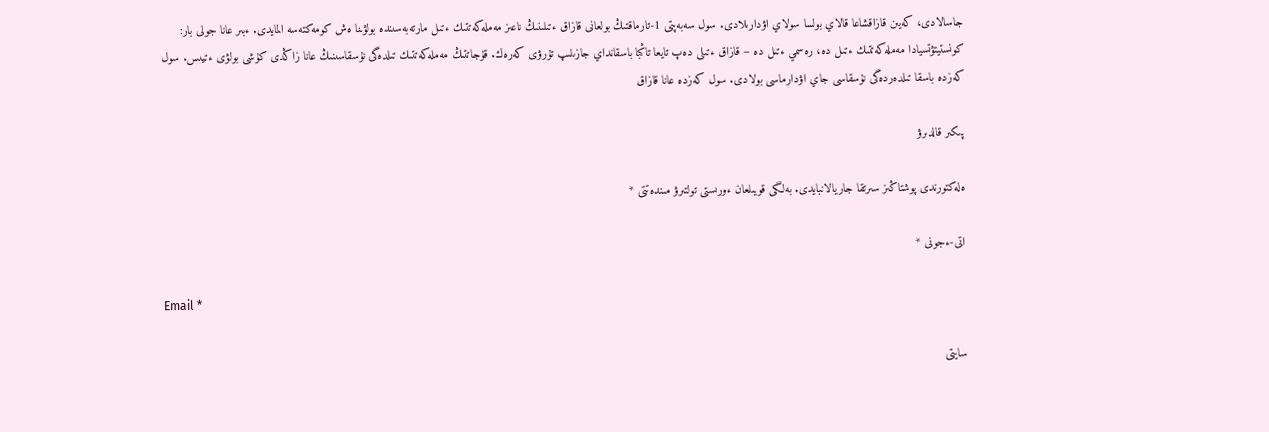جاسالادى، كەيىن قازاقشاعا قالاي بولسا سولاي اۋدارىلادى. سول سەبەپتى 1-تارماقتىڭ بولعانى قازاق ءتىلىنىڭ ناعىز مەملەكەتتىك ءتىل مارتەبەسىندە بولۋىنا ەش كومەكتەسە المايدى. ءبىر عانا جولى بار: كونستيتۋتسيادا مەملەكەتتىك ءتىل دە، رەسمي ءتىل دە – قازاق ءتىلى دەپ تايعا تاڭبا باسقانداي جازىلىپ تۇرۋى كەرەك. قۇجاتتىڭ مەملەكەتتىك تىلدەگى نۇسقاسىنىڭ عانا زاڭدى كۇشى بولۋى ءتيىس. سول كەزدە باسقا تىلدەردەگى نۇسقاسى جاي اۋدارماسى بولادى. سول كەزدە عانا قازاق

پىكىر قالدىرۋ

ەلەكتورندى پوشتاڭىز سىرتقا جاريالانبايدى. بەلگى قويىلعان ءورىستى تولتىرۋ مىندەتتى *

اتى-ءجونى *

Email *

سايتى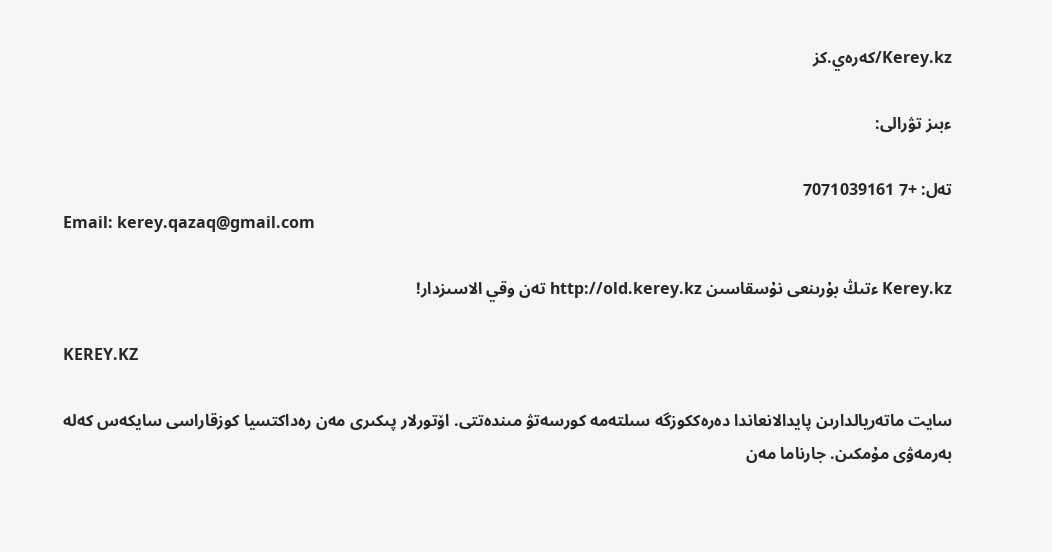Kerey.kz/كەرەي.كز

ءبىز تۋرالى:

تەل: +7 7071039161
Email: kerey.qazaq@gmail.com

Kerey.kz ءتىڭ بۇرىنعى نۇسقاسىن http://old.kerey.kz تەن وقي الاسىزدار!

KEREY.KZ

سايت ماتەريالدارىن پايدالانعاندا دەرەككوزگە سىلتەمە كورسەتۋ مىندەتتى. اۆتورلار پىكىرى مەن رەداكتسيا كوزقاراسى سايكەس كەلە بەرمەۋى مۇمكىن. جارناما مەن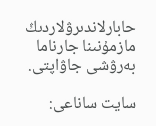حابارلاندىرۋلاردىڭ مازمۇنىنا جارناما بەرۋشى جاۋاپتى.

سايت ساناعى: